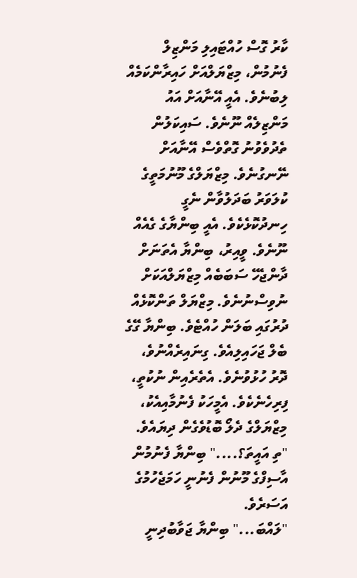ކާރު ގޮސް ހުއްޓައިލި މަންޒިލް ފެނުމުން، މިޒްޔަލްއަށް ހައިރާންކަމެއް ލިބުނެވެ. އެއީ އޭނާއަށް އައު މަންޒިލެއް ނޫނެވެ. ސައިކަލުން ތެދުވެވުނު ގޮތްވެސް އޭނާއަށް ނޭނގުނެވެ. މިޒްޔަލްގެ މޫނުމަތީގެ ކުލަވަރު ބަދަލުވާން ނެގީ ހިނދުކޮޅެކެވެ. އެއީ ބިންޔާގެ ގެއެއް ނޫނެވެ. ވީއިރު، ބިންޔާ އެތަނަށް ދާންޖެހޭ ސަބަބެއް މިޒްޔަލްއަކަށް ނުވިސްނުނެވެ. މިޒްޔަލް ތަންކޮޅެއް ދުރުގައި ބަލަން ހުއްޓެވެ. ބިންޔާ ގޭގެ ބެލް ޖަހައިލިއެވެ. ގިނައިރެއްނުވެ، ދޮރު ހުޅުވުނެވެ. އެތެރެއިން ނުކުތީ، ފިރިހެނެކެވެ. އެމީހަކު ފެނުމާއިއެކު، މިޒްޔަލްގެ ދެލޯ ބޮޑުވެގެން ދިޔައެވެ.
"ތި އައީތަ؟...." ބިންޔާ ފެނުމުން އާސިފްގެ މޫނުން ފެނުނީ ހަމަޖެހުމުގެ އަސަރެވެ.
"ލައްބަ..." ބިންޔާ ޖަވާބުދިނީ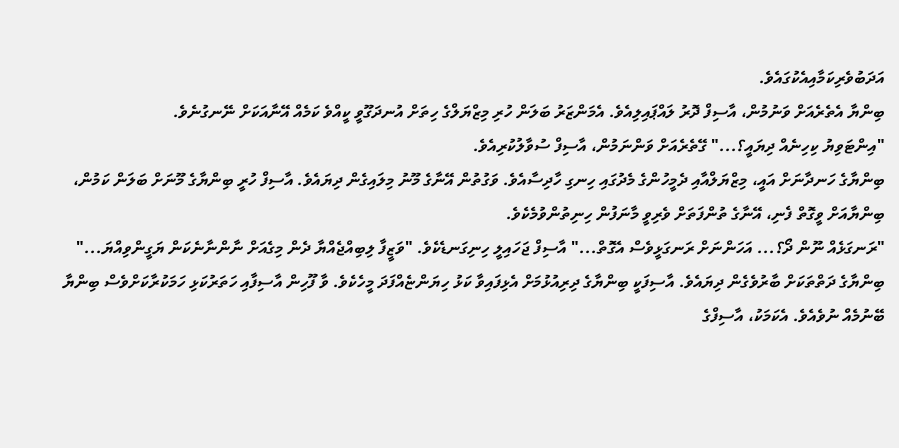އަދަބުވެރިކަމާއިއެކުގައެވެ.
ބިންޔާ އެތެރެއަށް ވަނުމުން، އާސިފް ދޮރު ލައްޕައިލިއެވެ. އެމަންޒަރު ބަލަން ހުރި މިޒްޔަލްގެ ހިތަށް އުނދަގޫވީ ކީއްވެ ކަމެއް އޭނާއަކަށް ނޭނގުނެވެ.
"އިންޓަވިޔު ކިހިނެއް ދިޔައީ؟..." ގޭތެރެއަށް ވަންނަމުން، އާސިފް ސުވާލުކުރިއެވެ.
ބިންޔާގެ ހަނދާނަށް އައީ، މިޒްޔަލްއާއި ދެމީހުންގެ މެދުގައި ހިނގި ހާދިސާއެވެ. ވަގުތުން އޭނާގެ މޫނު މިލައިގެން ދިޔައެވެ. އާސިފް ހުރީ ބިންޔާގެ މޫނަށް ބަލަން ކަމުން، ބިންޔާއަށް ވީގޮތް ފެނި، އޭނާގެ ތުންފަތަށް ވެރިވީ މާނަފުން ހިނިތުންވުމެކެވެ.
"ރަނގަޅެއް ނޫން ދޯ؟... އަހަންނަށް ރަނގަޅީވެސް އެގޮތް..." އާސިފް ޖަހައިލީ ހިނިގަނޑެކެވެ. "ވަޒީފާ ލިބިއްޖެއްޔާ ދެން މިގެއަށް ނާންނާނެކަން ޔަގީންވިއްޔަ..."
ބިންޔާގެ ދަތްތަކަށް ބާރުވެގެން ދިޔައެވެ. އާސިފަކީ ބިންޔާގެ ދިރިއުޅުމަށް އެޅިފައިވާ ކަޅު ހިޔަންޏެއްފަދަ މީހެކެވެ. ވާ ފޫހިން އާސިފާއި ހަތަރުކަޅި ހަމަކުރާކަށްވެސް ބިންޔާ ބޭނުމެއް ނުވެއެވެ. އެކަމަކު، އާސިފްގެ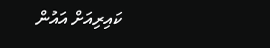ކައިރިއަށް އައުން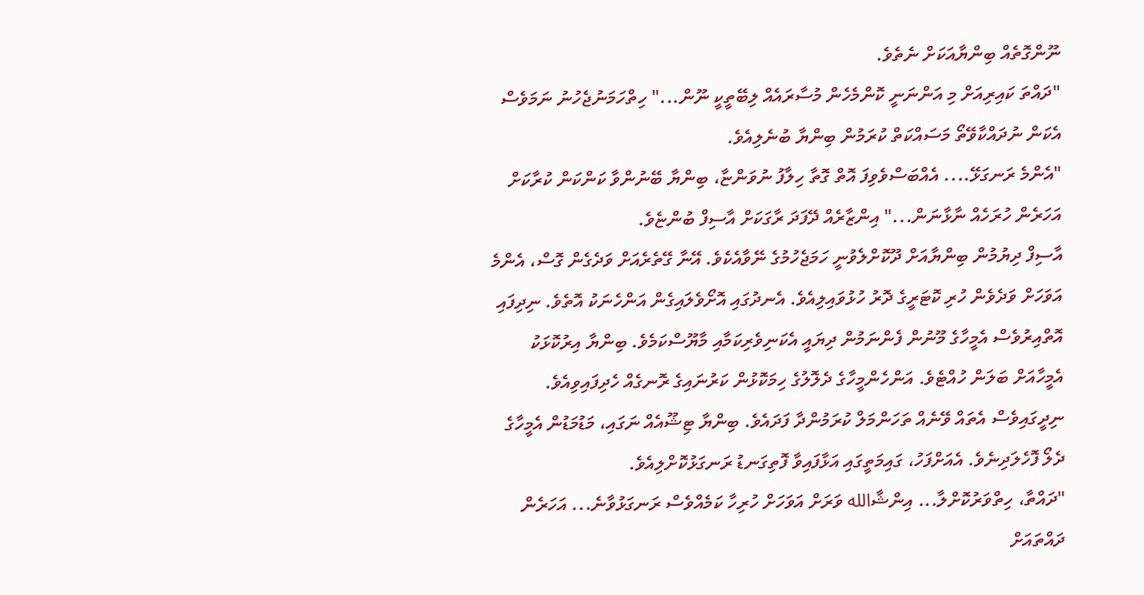ނޫންގޮތެއް ބިންޔާއަކަށް ނެތެވެ.
"ދައްތަ ކައިރިއަށް މި އަންނަނީ ކޮންމެހެން މުސާރައެއް ލިބޭތީކީ ނޫން..." ހިތްހަމަނުޖެހުނު ނަމަވެސް އެކަން ނުދައްކާވޭތޯ މަސައްކަތް ކުރަމުން ބިންޔާ ބުނެލިއެވެ.
"އެންމެ ރަނގަޅޭ.... އެއްބަސްވެވިފަ އޮތް ގޮތާ ހިލާފު ނުވަންޏާ، ބިންޔާ ބޭނުންވާ ކަންކަން ކުރާކަށް އަހަރެން ހުރަހެއް ނާޅާނަން..." އިންޒާރެއް ދޭފަދަ ރާގަކަށް އާސިފް ބުންޏެވެ.
އާސިފް ދިޔުމުން ބިންޔާއަށް ދޫކޮށްލެވުނީ ހަމަޖެހުމުގެ ނޭވާއެކެވެ. އޭނާ ގޭތެރެއަށް ވަދެގެން ގޮސް، އެންމެ އަވަހަށް ވަދެވެން ހުރި ކޮޓަރީގެ ދޮރު ހުޅުވައިލިއެވެ. އެނދުގައި އޮށޯވެލައިގެން އަންހެނަކު އޮތެވެ. ނިދިފައި އޮތްއިރުވެސް އެމީހާގެ މޫނުން ފެންނަމުން ދިޔައީ އެކަނިވެރިކަމާއި މާޔޫސްކަމެވެ. ބިންޔާ އިރުކޮޅަކު އެމީހާއަށް ބަލަން ހުއްޓެވެ. އަންހެންމީހާގެ ދެލޮލުގެ ހިމަކޮޅުން ކަރުނައިގެ ރޮނގެއް ހެދިފައިވިއެވެ. ނިދީގައިވެސް އެތައް ވޭނެއް ތަހަންމަލް ކުރަމުންދާ ފަދައެވެ. ބިންޔާ ޓިޝޫއެއް ނަގައި، މަޑުމަޑުން އެމީހާގެ ދެލޯ ފޮހެލަދިނެވެ. އެއަށްފަހު، ގައިމަތީގައި އަޅާފައިވާ ފޮތިގަނޑު ރަނގަޅުކޮށްލިއެވެ.
"ދައްތާ، ހިތްވަރުކޮށްލާ... އިންޝާالله ވަރަށް އަވަހަށް ހުރިހާ ކަމެއްވެސް ރަނގަޅުވާނެ... އަހަރެން ދައްތައަށް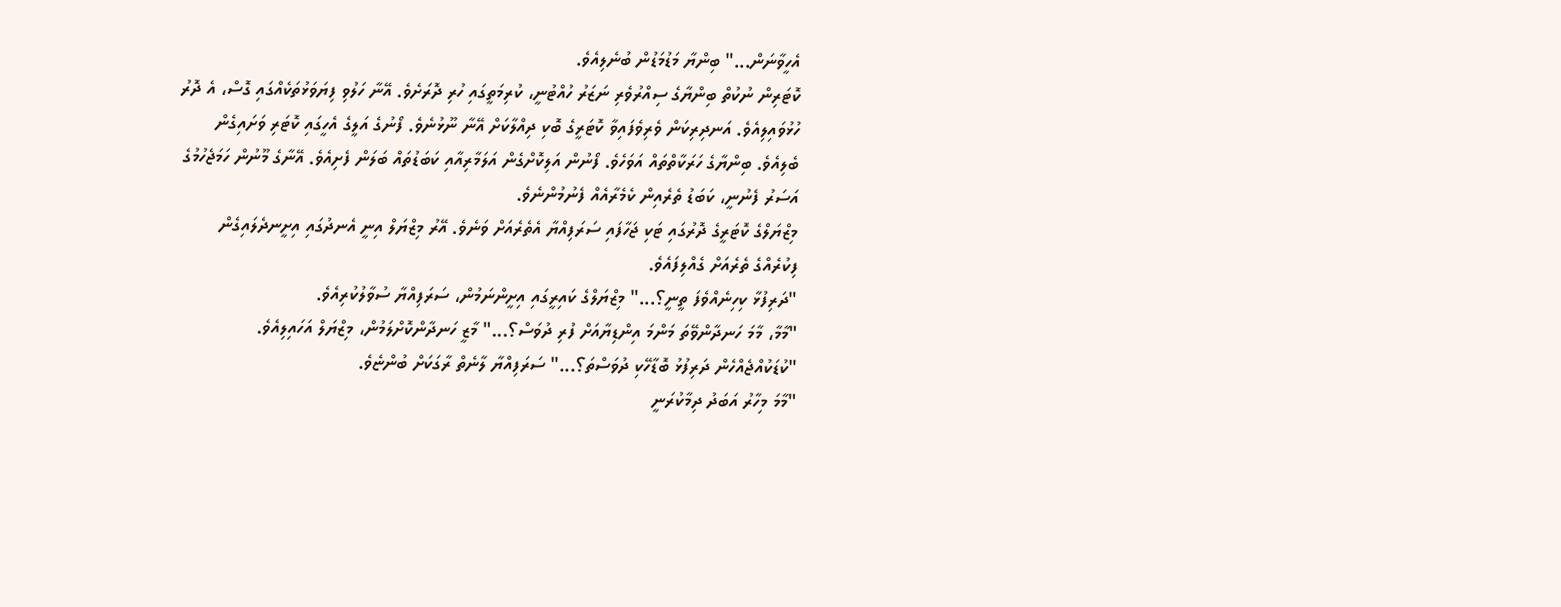އެހީވާނަން..." ބިންޔާ މަޑުމަޑުން ބުނެލިއެވެ.
ކޮޓަރިން ނުކުތް ބިންޔާގެ ސިއްރުވެރި ނަޒަރު ހުއްޓުނީ، ކުރިމަތީގައި ހުރި ދޮރަށެވެ. އޭނާ ހަލުވި ފިޔަވަޅުތަކެއްގައި ގޮސް، އެ ދޮރު ހުޅުވައިލިއެވެ. އަނދިރިކަން ވެރިވެފައިވާ ކޮޓަރީގެ ބޮކި ދިއްލާކަށް އޭނާ ނޫޅުނެވެ. ފޯނުގެ އަލީގެ އެހީގައި ކޮޓަރި ވަށައިގެން ބެލިއެވެ. ބިންޔާގެ ހަރަކާތްތައް އަވަހެވެ. ފޯނުން އަލިކޮށްގެން އަލަމާރިއާއި ކަބަޑުތައް ބަލަން ފެށިއެވެ. އޭނާގެ މޫނުން ހަމަޖެހުމުގެ އަސަރު ފެނުނީ، ކަބަޑު ތެރެއިން ކެމެރާއެއް ފެނުމުންނެވެ.
މިޒްޔަލްގެ ކޮޓަރީގެ ދޮރުގައި ޓަކި ޖަހާފައި ސަރަފިއްޔާ އެތެރެއަށް ވަނެވެ. އޭރު މިޒްޔަލް އިނީ އެނދުގައި އިށީނދެލައިގެން ފިކުރެއްގެ ތެރެއަށް ގެއްލިފައެވެ.
"ދަރިފުޅާ ކިހިނެއްވެފަ ތީނީ؟..." މިޒްޔަލްގެ ކައިރީގައި އިށީންނަމުން، ސަރަފިއްޔާ ސުވާލުކުރިއެވެ.
"މާމާ، މާމަ ހަނދާންވޭތަ މަންމަ އިންޑިޔާއަށް ފުރި ދުވަސް؟..." މާޒީ ހަނދާންކޮށްލަމުން، މިޒްޔަލް އަހައިލިއެވެ.
"ކުޑަކުއްޖެއްހެން ދަރިފުޅު ބޮޑާހޭކި ދުވަސްތަ؟..." ސަރަފިއްޔާ ލާނެތް ރާގަކަށް ބުންޏެވެ.
"މާމަ މިހާރު އަބަދު ދިމާކުރަނީ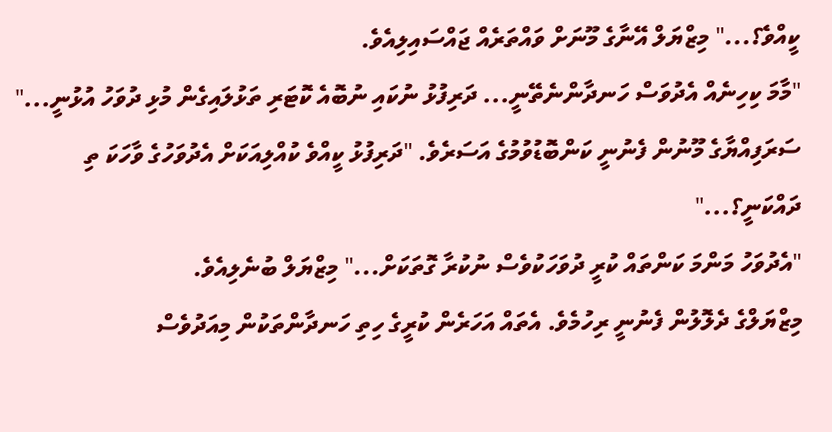ކީއްވެ؟..." މިޒްޔަލް އޭނާގެ މޫނަށް ވައްތަރެއް ޖައްސައިލިއެވެ.
"މާމަ ކިހިނެއް އެދުވަސް ހަނދާންނެތޭނީ... ދަރިފުޅު ނުކައި ނުބޮއެ ކޮޓަރި ތަޅުލައިގެން މުޅި ދުވަހު އުޅުނީ..." ސަރަފިއްޔާގެ މޫނުން ފެނުނީ ކަންބޮޑުވުމުގެ އަސަރެވެ. "ދަރިފުޅު ކީއްވެ ކުއްލިއަކަށް އެދުވަހުގެ ވާހަކަ ތި ދައްކަނީ؟..."
"އެދުވަހު މަންމަ ކަންތައް ކުރީ ދުވަހަކުވެސް ނުކުރާ ގޮތަކަށް..." މިޒްޔަލް ބުނެލިއެވެ.
މިޒްޔަލްގެ ދެލޮލުން ފެނުނީ ރިހުމެވެ. އެތައް އަހަރެން ކުރީގެ ހިތި ހަނދާންތަކުން މިއަދުވެސް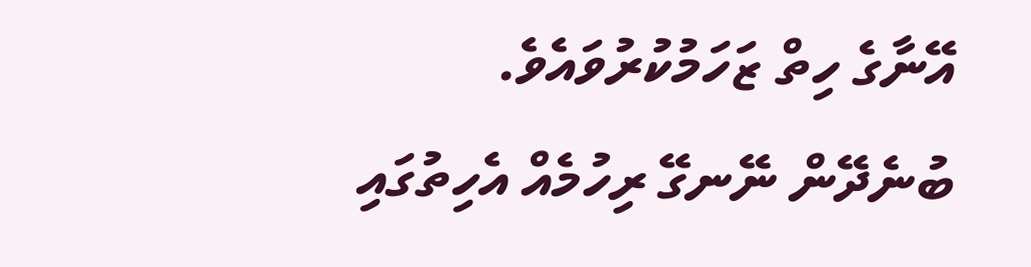އޭނާގެ ހިތް ޒަހަމުކުރުވައެވެ. ބުނެދޭން ނޭނގޭ ރިހުމެއް އެހިތުގައި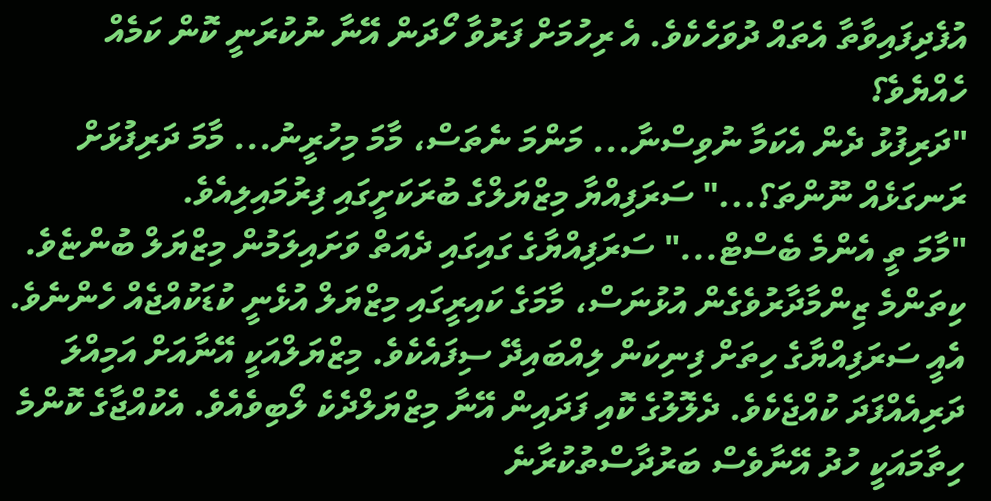އުފެދިފައިވާތާ އެތައް ދުވަހެކެވެ. އެ ރިހުމަށް ފަރުވާ ހޯދަން އޭނާ ނުކުރަނީ ކޮން ކަމެއް ހެއްޔެވެ؟
"ދަރިފުޅު ދެން އެކަމާ ނުވިސްނާ... މަންމަ ނެތަސް، މާމަ މިހުރީނު... މާމަ ދަރިފުޅަށް ރަނގަޅެއް ނޫންތަ؟..." ސަރަފިއްޔާ މިޒްޔަލްގެ ބުރަކަށީގައި ފިރުމައިލިއެވެ.
"މާމަ ތީ އެންމެ ބެސްޓް..." ސަރަފިއްޔާގެ ގައިގައި ދެއަތް ވަށައިލަމުން މިޒްޔަލް ބުންޏެވެ.
ކިތަންމެ ޒިންމާދާރުވެގެން އުޅުނަސް، މާމަގެ ކައިރީގައި މިޒްޔަލް އުޅެނީ ކުޑަކުއްޖެއް ހެންނެވެ. އެއީ ސަރަފިއްޔާގެ ހިތަށް ފިނިކަން ލިއްބައިދޭ ސިފައެކެވެ. މިޒްޔަލްއަކީ އޭނާއަށް އަމިއްލަ ދަރިއެއްފަދަ ކުއްޖެކެވެ. ދެލޮލުގެ ކޮއި ފަދައިން އޭނާ މިޒްޔަލްދެކެ ލޯބިވެއެވެ. އެކުއްޖާގެ ކޮންމެ ހިތާމައަކީ ހުދު އޭނާވެސް ބަރުދާސްތުކުރާނެ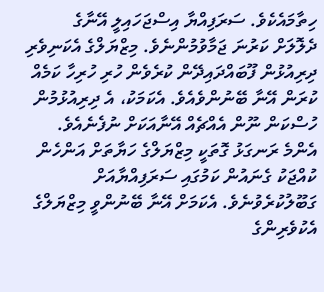ހިތާމައެކެވެ. ސަރަފިއްޔާ އިސްޖަހައިލީ އޭނާގެ ދެލޮލަށް ކަރުނަ ޖަމާވުމުންނެވެ. މިޒްޔަލްގެ އެކަނިވެރި ދިރިއުޅުން ފޫބައްދައިދޭން ކުރެވެން ހުރި ހުރިހާ ކަމެއް ކުރަން އޭނާ ބޭނުންވެއެވެ. އެކަމަކު، އެ ދިރިއުޅުމުން ހުސްކަން ނޫން އެއްޗެއް އޭނާއަކަށް ނުފެނެއެވެ. އެންމެ ރަނގަޅު ގޮތަކީ މިޒްޔަލްގެ ހަޔާތަށް އަންހެން ކުއްޖަކު ގެނައުން ކަމުގައި ސަރަފިއްޔާއަށް ގަބޫލުކުރެވުނެވެ. އެކަމަށް އޭނާ ބޭނުންވީ މިޒްޔަލްގެ އެކުވެރިންގެ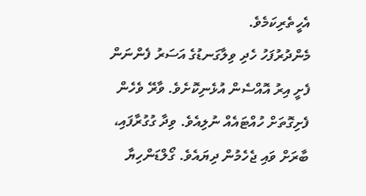އެހީތެރިކަމެވެ.
މެންދުރުފަހު ހެދި ވިލާގަނޑުގެ އަސަރު ފެންނަން ފެށީ އިރު އޮއްސެން އުޅެނިކޮށެވެ. ވާރޭ ވެހެން ފެށިގޮތަށް ހުއްޓައެއް ނުލިއެވެ. ވިދާ ގުގުރާފައި، ބާރަށް ވައި ޖެހެމުން ދިޔައެވެ. ގޯލްޑަންހިޔާ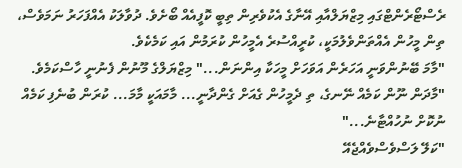ރެސްޓޯރެންޓްގައި މިޒްޔަލްއާއި އޭނާގެ އެކުވެރިން ތިބީ ކޮފީއެއް ބޯށެވެ. ދުވާލަކު އެއްފަހަރު ނަމަވެސް، ތިން މީހުން އެއްތަންވެލުމަކީ، ކުރީއްސުރެ އެމީހުން ކުރަމުން އައި ކަމެކެވެ.
"މާމަ ބޭނުންވަނީ އަހަރެން އަވަހަށް މީހަކާ އިންނަން..." މިޒްޔަލްގެ މޫނުން ފެނުނީ ހާސްކަމެވެ. "މާދަން ނޫން ކަމެއް ނޭނގެ، ތި ދެމީހުން ގެއަށް ގެންދާނީ... މާމައަކީ މާމަ... ކުރަން ބުނެފި ކަމެއް ނުކޮށް ނުހުއްޓާނެ..."
"ކަލޭ ލަސްވެސްވެއްޖެއޭ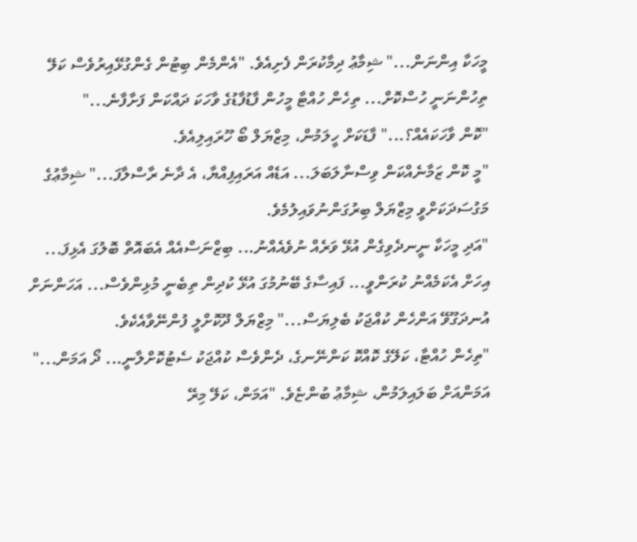މީހަކާ އިންނަން..." ޝިމާޢު ދިމާކުރަން ފެށިއެވެ. "އެންމެން ބިޓުން ގެންގުޅޭއިރުވެސް ކަލޭ ތިހުންނަނީ ހުސްކޮށް... ތިހެން ހުއްޓާ މީހުން ފާޑުފާޑުގެ ވާހަކަ ދައްކަން ފަށާފާނެ..."
"ކޮން ވާހަކައެއް؟..." ފާޑަކަށް ހީލަމުން، މިޒްޔަލް ބޯ ހޫރައިލިއެވެ.
"މީ ކޮން ޒަމާނެއްކަން ވިސްނާލަބަލަ... އަޑެއް އަރައިފިއްޔާ، އެ ދާނެ ރާސްލާފަ..." ޝިމާޢުގެ މަގުސަދަކަށްވީ މިޒްޔަލް ބިރުގަންނުވައިލުމެވެ.
"އަދި މީހަކާ ނީނދެވިގެން އުޅޭ ވަރެއް ނުވެއެއްނު... ބިޒްނަސްއެއް އެބައޮތް ބޮލުގަ އެޅިފަ... އިހަށް އެކަމެއްނު ކުރަންވީ... ފައިސާގެ ބޭނުމުގަ އުޅޭ ކުދިން ތިބެނީ މުޅިންވެސް... އަހަންނަށް އުނދަގޫވޭ އަންހެން ކުއްޖަކު ބެލިޔަސް..." މިޒްޔަލް ދޫކޮށްލީ ފުންނޭވާއެކެވެ.
"ތިހެން ހުއްޓާ، ކަލޭގެ ކޮއްކޮ ކަންނޭނގެ، ދެންވެސް ކުއްޖަކު ސެޓުކޮށްލާނީ... ދޯ އަމަން..." އަމަންއަށް ބަލައިލަމުން، ޝިމާޢު ބުންޏެވެ. "އަމަން، ކަލޭ މިރޭ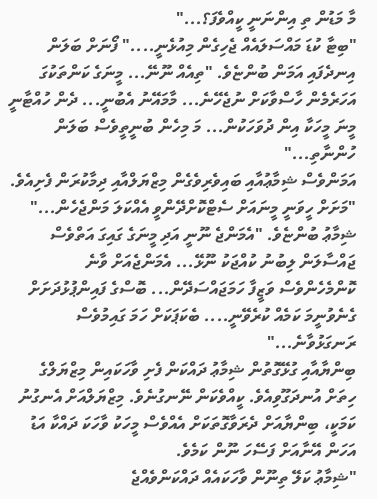މާ މަޑުން ތި އިންނަނީ ކީއްވެފަ؟..."
"ބިޓާ ކުޑަ މައްސަލައެއް ޖެހިގެން މިއުޅެނީ...." ފޯނަށް ބަލަން އިނދެފައި އަމަން ބުންޏެވެ. "ތިއެއް ނޫނޭ... މީނަގެ ކަންތަކުގަ އަހަރެމެން ހާސްވާކަށް ނުޖެހޭނެ... މާމައޭނު އެބުނީ... ދެން ހުއްޓާނީ މީނަ މީހަކާ އިން ދުވަހަކުން... މަ މިހެން ބުނީތީވެސް ބަލަން ހުންނާތި..."
އަމަންވެސް ޝިމާޢުއާއި ބައިވެރިވެގެން މިޒްޔަލްއާއި ދިމާކުރަން ފެށިއެވެ.
"މަށަށް ހީވަނީ މީނައަށް ސެޓްކޮށްދޭންވީ އެއްކަލަ މަންޖެހެން..." ޝިމާޢު ބުންޏެވެ. "އެމަންޖެ ނޫނީ އަދި މީނަގެ ގައިގަ އަތްވެސް ޖައްސާލަން ލިބުނު ކުއްޖަކު ނޫޅޭ... އެމަންޖެއަށް ވާނެ ކޮންމެހެންވެސް ވަޒީފާ ހަމަޖައްސަދޭން... ބޮސްގެ ފައިންޕުޅުދަށަށް ގެނެވުނީމަ ކަމެއް ކުރެވޭނީ.... ބެކަޕަކަށް ހަމަ ގައިމުވެސް ރަނގަޅުވާނެ..."
ބިންޔާއާއި ގުޅޭގޮތުން ޝިމާޢު ދައްކަން ފެށި ވާހަކައިން މިޒްޔަލްގެ ހިތަށް އުނދަގޫވިއެވެ. ކީއްވެކަން ނޭނގުނެވެ. މިޒްޔަލްއަށް އެނގުނު ކަމަކީ، ބިންޔާއަށް ދެރަވާގޮތަކަށް އެއްވެސް މީހަކު ވާހަކަ ދައްކާ އަޑު އަހަން އޭނާއަށް ފަސޭހަ ނޫން ކަމެވެ.
"ޝިމާޢު ކަލޭ ތިނޫން ވާހަކައެއް ދައްކަންވެއްޖެ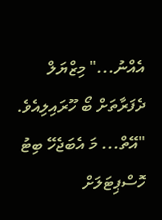އެއްނު..." މިޒްޔަލް ދެފަރާތަށް ބޯ ހޫރައިލިއެވެ.
"އޭތް... މަ އެބަޖެހޭ ބިޓު ހޮސްޕިޓަލަށް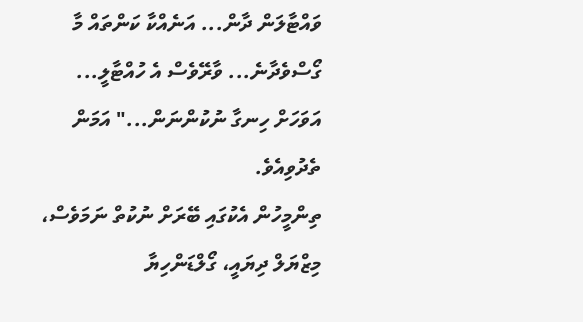ވައްޓާލަން ދާން... އަނެއްކާ ކަންތައް މާ ގޯސްވެދާނެ... ވާރޭވެސް އެ ހުއްޓާލީ... އަވަހަށް ހިނގާ ނުކުންނަން..." އަމަން ތެދުވިއެވެ.
ތިންމީހުން އެކުގައި ބޭރަށް ނުކުތް ނަމަވެސް، މިޒްޔަލް ދިޔައީ، ގޯލްޑަންހިޔާ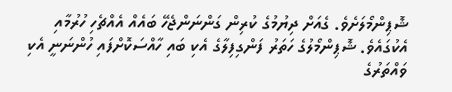ޝޮޕިންމޯލަށެވެ. ގެއަށް ދިޔުމުގެ ކުރިން ގަންނަންޖެހޭ ބައެއް އެއްޗެހި ހުރުމާއި އެކުގައެވެ. ޝޮޕިންމޯލުގެ ހަތަރު ފަންގިފިލާގެ އެކި ބައި ހާއްސަކޮށްފައި ހުންނަނީ އެކި ވައްތަރުގެ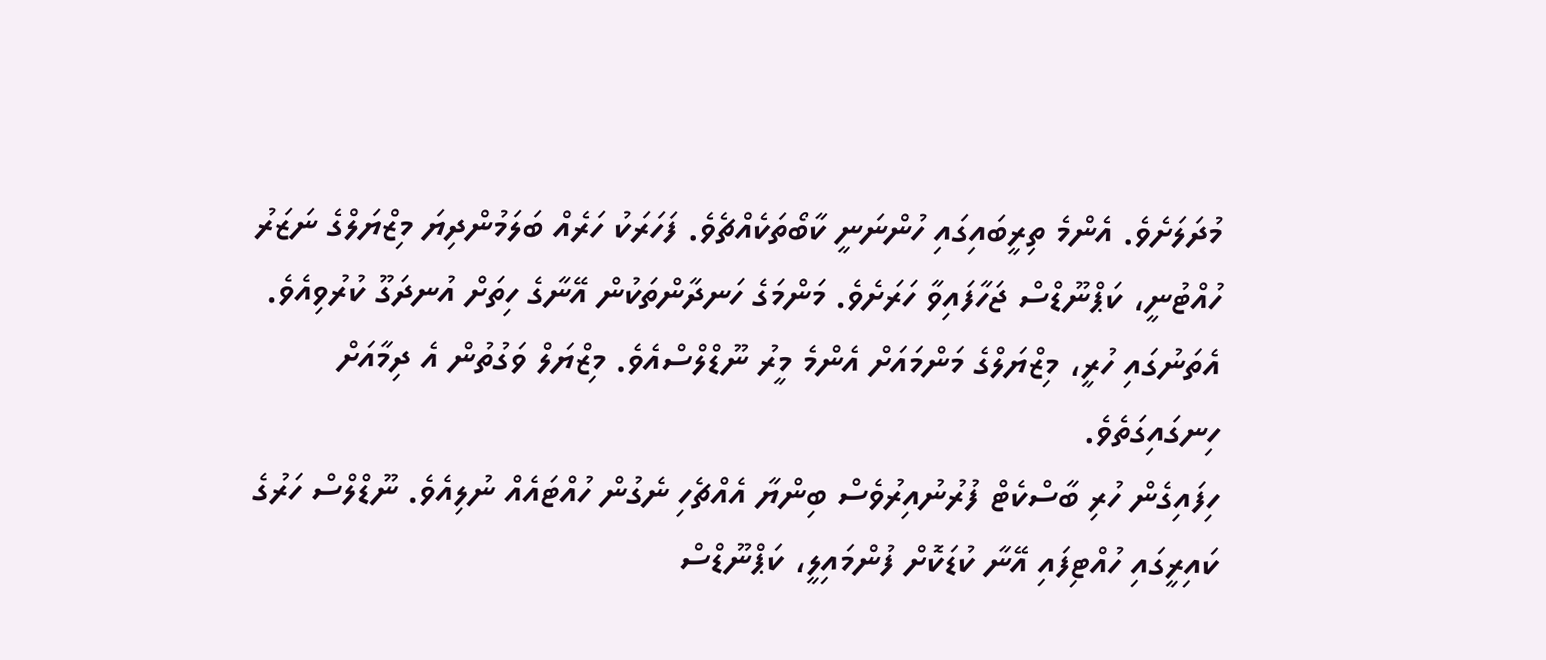މުދަލަށެވެ. އެންމެ ތިރީބައިގައި ހުންނަނީ ކާބޯތަކެއްޗެވެ. ފަހަރަކު ހަރެއް ބަލަމުންދިޔަ މިޒްޔަލްގެ ނަޒަރު ހުއްޓުނީ، ކަޕްނޫޑްސް ޖަހާފައިވާ ހަރަށެވެ. މަންމަގެ ހަނދާންތަކުން އޭނާގެ ހިތަށް އުނދަގޫ ކުރުވިއެވެ. އެތަނުގައި ހުރީ، މިޒްޔަލްގެ މަންމައަށް އެންމެ މީރު ނޫޑްލްސްއެވެ. މިޒްޔަލް ވަގުތުން އެ ދިމާއަށް ހިނގައިގަތެވެ.
ހިފައިގެން ހުރި ބާސްކެޓް ފުރުނުއިރުވެސް ބިންޔާ އެއްޗެހި ނެގުން ހުއްޓައެއް ނުލިއެވެ. ނޫޑްލްސް ހަރުގެ ކައިރީގައި ހުއްޓިފައި އޭނާ ކުޑަކޮށް ފުންމައިލީ، ކަޕްނޫޑްސް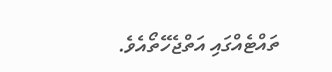ތައްޓެއްގައި އަތްޖެހޭތޯއެވެ.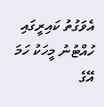އެވަގުތު ކައިރީގައި ހުއްޓުނު މީހަކު ހަމަ އޭގެ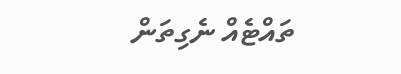ތައްޓެއް ނެގިތަން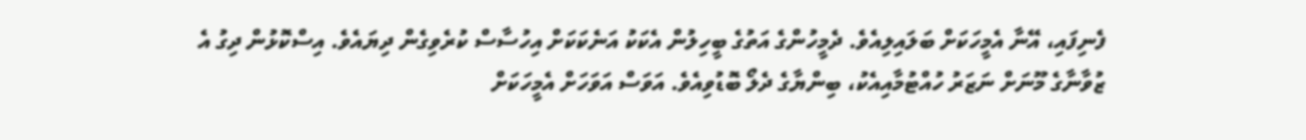ފެނިފައި، އޭނާ އެމީހަކަށް ބަލައިލިއެވެ. ދެމީހުންގެ އަތުގެ ބީހިލުން އެކަކު އަނެކަކަށް އިހުސާސް ކުރެވިގެން ދިޔައެވެ. އިސްކޮޅުން ދިގު އެ ޒުވާނާގެ މޫނަށް ނަޒަރު ހުއްޓުމާއިއެކު، ބިންޔާގެ ދެލޯ ބޮޑުވިއެވެ. އަވަސް އަވަހަށް އެމީހަކަށް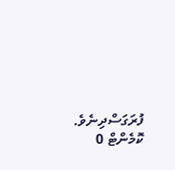ފުރަގަސްދިނެވެ.
ކޮމެންޓް 0